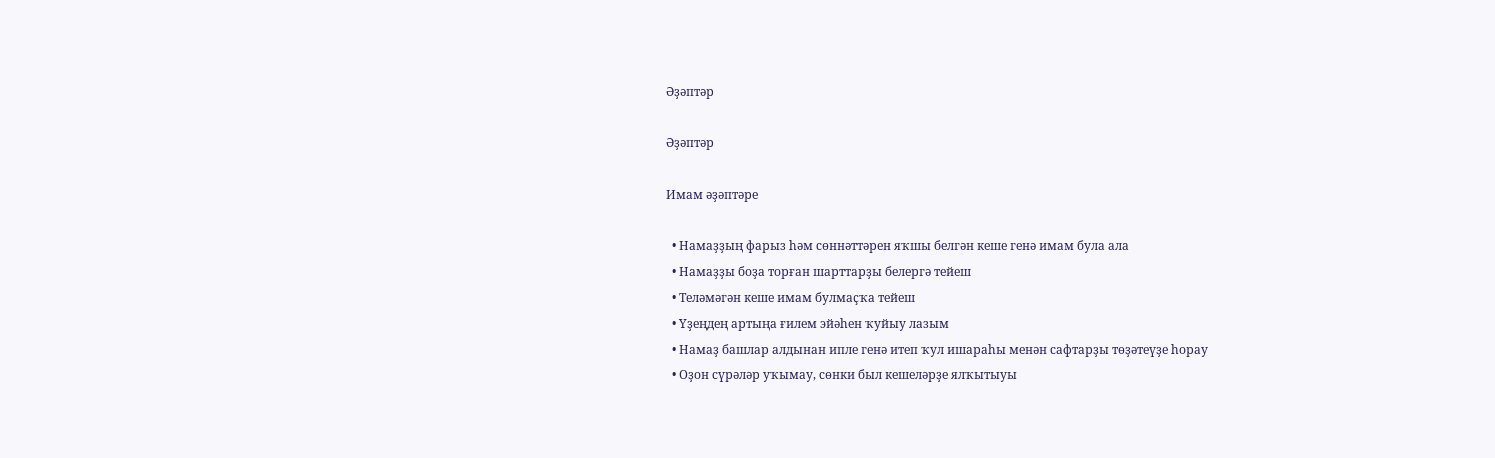Әҙәптәр

Әҙәптәр

Имам әҙәптәре

  • Намаҙҙың фарыз һәм сөннәттәрен яҡшы белгән кеше генә имам була ала
  • Намаҙҙы боҙа торған шарттарҙы белергә тейеш
  • Теләмәгән кеше имам булмаҫҡа тейеш
  • Үҙеңдең артыңа ғилем эйәһен ҡуйыу лазым
  • Намаҙ башлар алдынан ипле генә итеп ҡул ишараһы менән сафтарҙы төҙәтеүҙе һорау
  • Оҙон сүрәләр уҡымау, сөнки был кешеләрҙе ялҡытыуы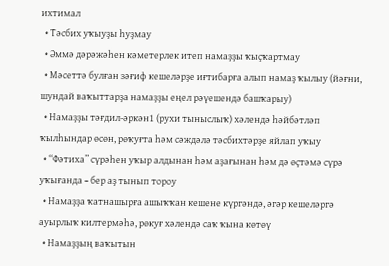ихтимал
  • Тәсбих уҡыуҙы һуҙмау
  • Әммә дәрәжәһен кәметерлек итеп намаҙҙы ҡыҫҡартмау
  • Мәсеттә булған зәғиф кешеләрҙе иғтибарға алып намаҙ ҡылыу (йәғни, шундай ваҡыттарҙа намаҙҙы еңел рәүешендә башҡарыу)
  • Намаҙҙы тәғдил-әркән1 (рухи тыныслыҡ) хәлендә һәйбәтләп ҡылһындар өсөн, рөҡуғта һәм сәждәлә тәсбихтәрҙе яйлап уҡыу
  • “Фәтиха” сүрәһен уҡыр алдынан һәм аҙағынан һәм дә өҫтәмә сүрә уҡығанда − бер аҙ тынып тороу
  • Намаҙҙа ҡатнашырға ашыҡҡан кешене күргәндә, әгәр кешеләргә ауырлыҡ килтермәһә, рөкуғ хәлендә саҡ ҡына көтөү
  • Намаҙҙың ваҡытын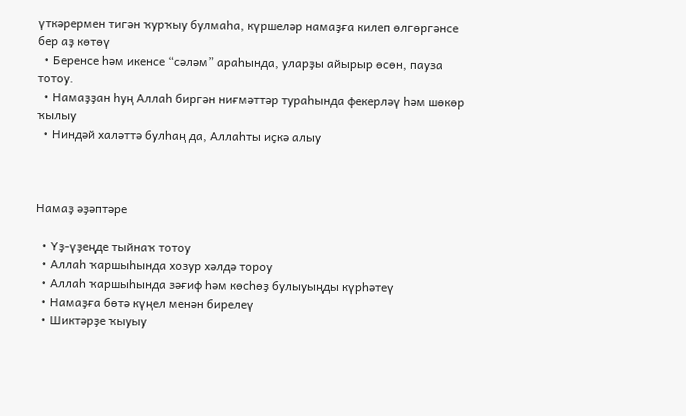үткәрермен тигән ҡурҡыу булмаһа, күршеләр намаҙға килеп өлгөргәнсе бер аҙ көтөү
  • Беренсе һәм икенсе “сәләм” араһында, уларҙы айырыр өсөн, пауза тотоу.
  • Намаҙҙан һуң Аллаһ биргән ниғмәттәр тураһында фекерләү һәм шөкөр ҡылыу
  • Ниндәй халәттә булһаң да, Аллаһты иҫкә алыу



Намаҙ әҙәптәре

  • Үҙ-үҙеңде тыйнаҡ тотоу
  • Аллаһ ҡаршыһында хозур хәлдә тороу
  • Аллаһ ҡаршыһында зәғиф һәм көсһөҙ булыуыңды күрһәтеү
  • Намаҙға бөтә күңел менән бирелеү
  • Шиктәрҙе ҡыуыу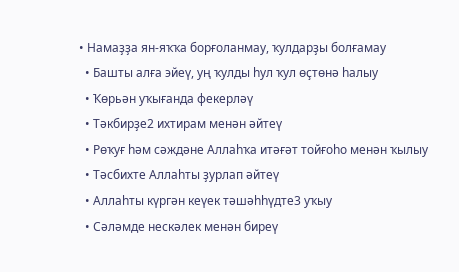• Намаҙҙа ян-яҡҡа борғоланмау, ҡулдарҙы болғамау
  • Башты алға эйеү, уң ҡулды һул ҡул өҫтөнә һалыу
  • Ҡөрьән уҡығанда фекерләү
  • Тәкбирҙе2 ихтирам менән әйтеү
  • Рөҡуғ һәм сәждәне Аллаһҡа итәғәт тойғоһо менән ҡылыу
  • Тәсбихте Аллаһты ҙурлап әйтеү
  • Аллаһты күргән кеүек тәшәһһүдте3 уҡыу
  • Сәләмде нескәлек менән биреү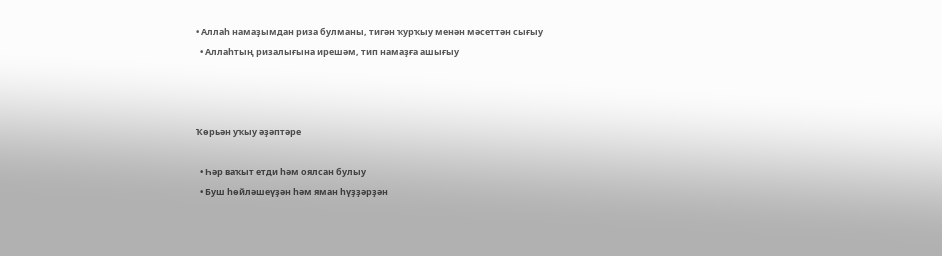• Аллаһ намаҙымдан риза булманы, тигән ҡурҡыу менән мәсеттән сығыу
  • Аллаһтың ризалығына ирешәм, тип намаҙға ашығыу



Ҡөрьән уҡыу әҙәптәре

  • Һәр ваҡыт етди һәм оялсан булыу
  • Буш һөйләшеүҙән һәм яман һүҙҙәрҙән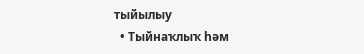тыйылыу
  • Тыйнаҡлыҡ һәм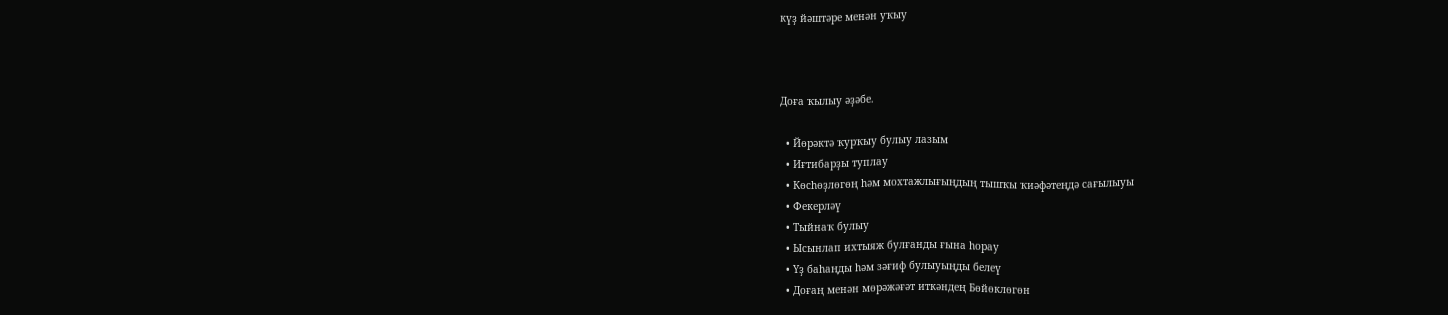күҙ йәштәре менән уҡыу



Доға ҡылыу әҙәбе.

  • Йөрәктә ҡурҡыу булыу лазым
  • Иғтибарҙы туплау
  • Көсһөҙлөгөң һәм мохтажлығыңдың тышҡы ҡиәфәтеңдә сағылыуы
  • Фекерләү
  • Тыйнаҡ булыу
  • Ысынлап ихтыяж булғанды ғына һорау
  • Үҙ баһаңды һәм зәғиф булыуыңды белеү
  • Доғаң менән мөрәжәғәт иткәндең Бөйөклөгөн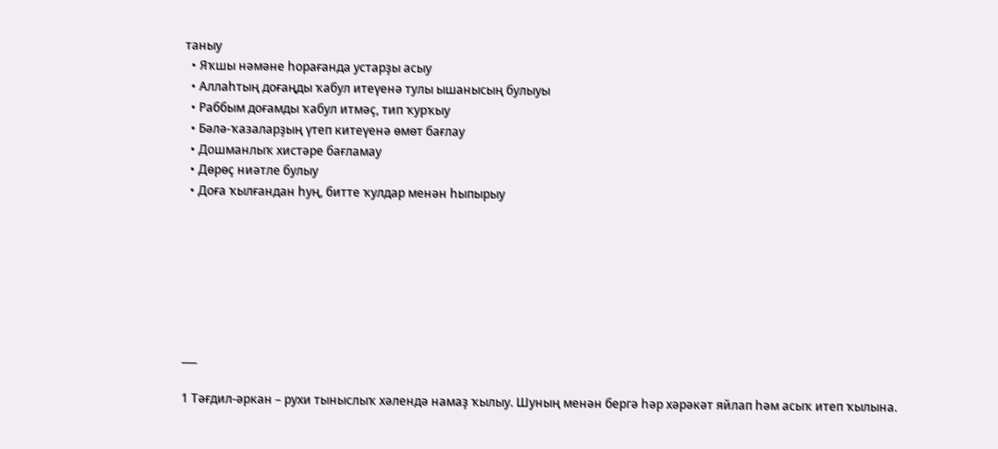таныу
  • Яҡшы нәмәне һорағанда устарҙы асыу
  • Аллаһтың доғаңды ҡабул итеүенә тулы ышанысың булыуы
  • Раббым доғамды ҡабул итмәҫ, тип ҡурҡыу
  • Бәлә-ҡазаларҙың үтеп китеүенә өмөт бағлау
  • Дошманлыҡ хистәре бағламау
  • Дөрөҫ ниәтле булыу
  • Доға ҡылғандан һуң, битте ҡулдар менән һыпырыу







___

1 Тәғдил-әркан – рухи тыныслыҡ хәлендә намаҙ ҡылыу. Шуның менән бергә һәр хәрәкәт яйлап һәм асыҡ итеп ҡылына.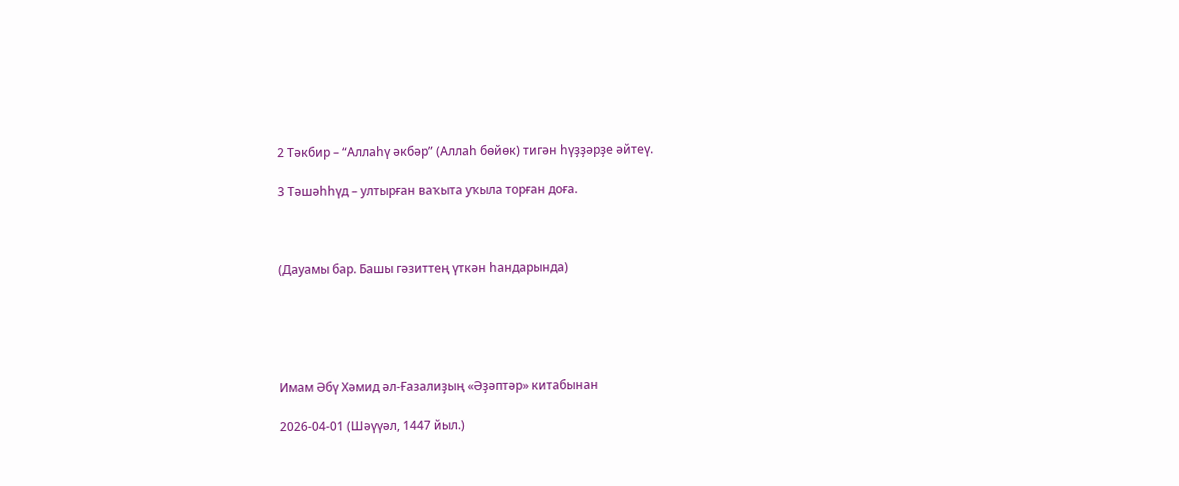2 Тәкбир – “Аллаһү әкбәр” (Аллаһ бөйөк) тигән һүҙҙәрҙе әйтеү.

3 Тәшәһһүд – ултырған ваҡыта уҡыла торған доға.



(Дауамы бар. Башы гәзиттең үткән һандарында)





Имам Әбү Хәмид әл-Ғазалиҙың «Әҙәптәр» китабынан

2026-04-01 (Шәүүәл, 1447 йыл.)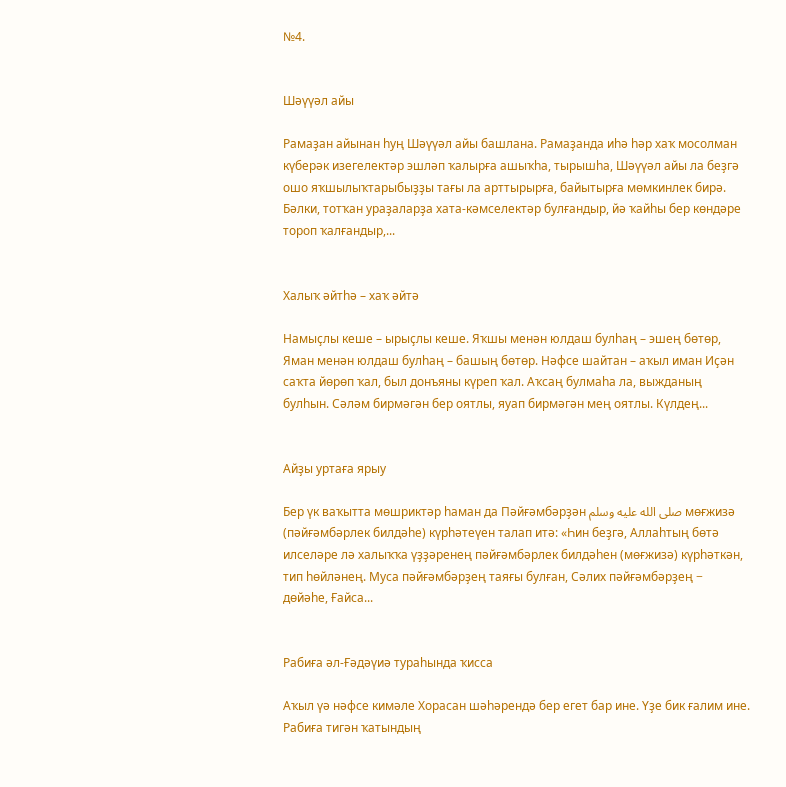№4.


Шәүүәл айы

Рамаҙан айынан һуң Шәүүәл айы башлана. Рамаҙанда иһә һәр хаҡ мосолман күберәк изегелектәр эшләп ҡалырға ашыҡһа, тырышһа, Шәүүәл айы ла беҙгә ошо яҡшылыҡтарыбыҙҙы тағы ла арттырырға, байытырға мөмкинлек бирә. Бәлки, тотҡан ураҙаларҙа хата-кәмселектәр булғандыр, йә ҡайһы бер көндәре тороп ҡалғандыр,...


Халыҡ әйтһә – хаҡ әйтә

Намыҫлы кеше – ырыҫлы кеше. Яҡшы менән юлдаш булһаң – эшең бөтөр, Яман менән юлдаш булһаң – башың бөтөр. Нәфсе шайтан – аҡыл иман Иҫән саҡта йөрөп ҡал, был донъяны күреп ҡал. Аҡсаң булмаһа ла, выжданың булһын. Сәләм бирмәгән бер оятлы, яуап бирмәгән мең оятлы. Күлдең...


Айҙы уртаға ярыу

Бер үк ваҡытта мөшриктәр һаман да Пәйғәмбәрҙән صلى الله عليه وسلم мөғжизә (пәйғәмбәрлек билдәһе) күрһәтеүен талап итә: «Һин беҙгә, Аллаһтың бөтә илселәре лә халыҡҡа үҙҙәренең пәйғәмбәрлек билдәһен (мөғжизә) күрһәткән, тип һөйләнең. Муса пәйғәмбәрҙең таяғы булған, Сәлих пәйғәмбәрҙең − дөйәһе, Ғайса...


Рабиға әл-Ғәдәүиә тураһында ҡисса

Аҡыл үә нәфсе кимәле Хорасан шәһәрендә бер егет бар ине. Үҙе бик ғалим ине. Рабиға тигән ҡатындың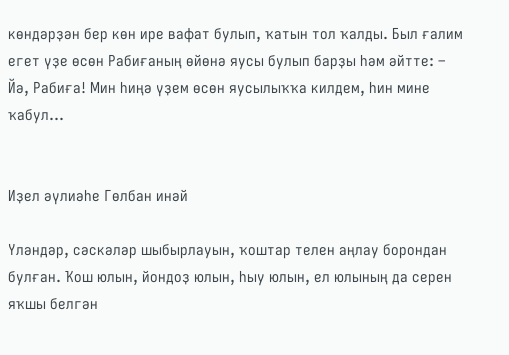көндәрҙән бер көн ире вафат булып, ҡатын тол ҡалды. Был ғалим егет үҙе өсөн Рабиғаның өйөнә яусы булып барҙы һәм әйтте: – Йә, Рабиға! Мин һиңә үҙем өсөн яусылыҡҡа килдем, һин мине ҡабул...


Иҙел әүлиәһе Гөлбан инәй

Үләндәр, сәскәләр шыбырлауын, ҡоштар телен аңлау борондан булған. Ҡош юлын, йондоҙ юлын, һыу юлын, ел юлының да серен яҡшы белгән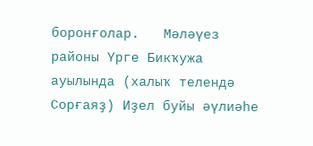боронғолар.   Мәләүез районы Үрге Бикҡужа ауылында (халыҡ телендә Сорғаяҙ) Иҙел буйы әүлиәһе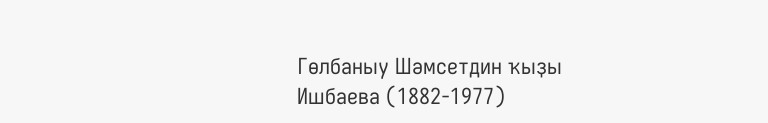Гөлбаныу Шәмсетдин ҡыҙы Ишбаева (1882-1977)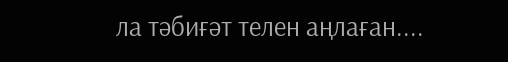ла тәбиғәт телен аңлаған....